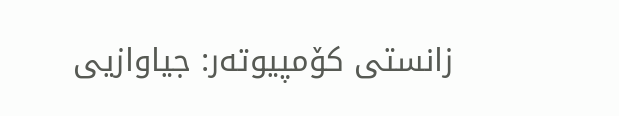زانستی کۆمپیوتەر: جیاوازیی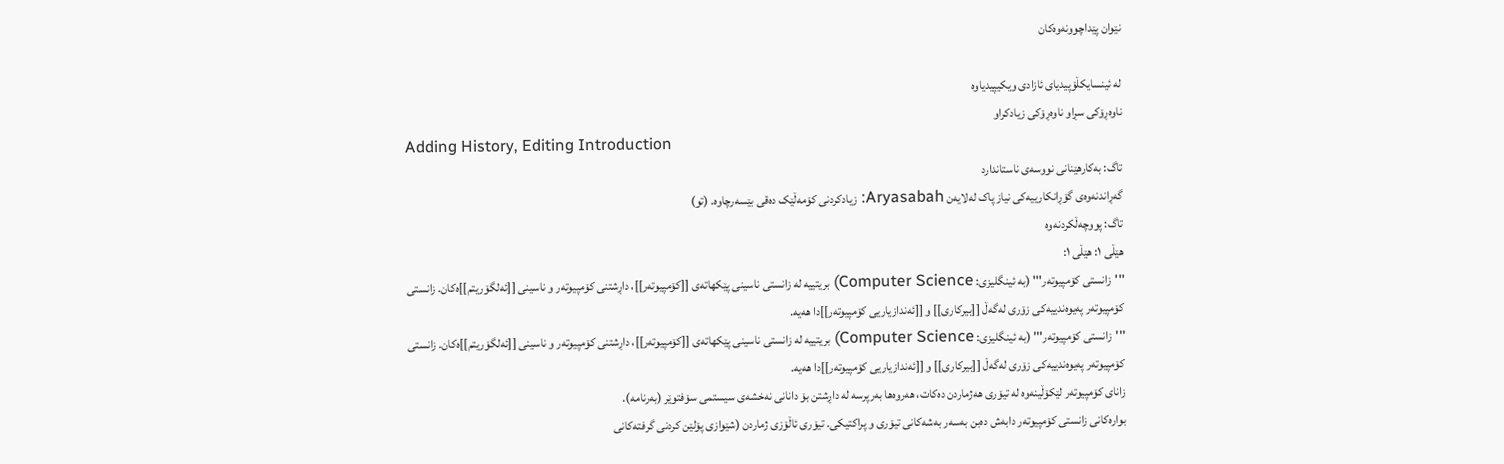نێوان پێداچوونەوەکان

لە ئینسایکڵۆپیدیای ئازادی ویکیپیدیاوە
ناوەڕۆکی سڕاو ناوەڕۆکی زیادکراو
Adding History, Editing Introduction
تاگ: بەکارھێنانی نووسەی ناستاندارد
گەڕاندنەوەی گۆڕانکارییەکی نیاز پاک لەلایەن Aryasabah: زیادکردنی کۆمەڵێک دەقی بێسەرچاوە. (تو)
تاگ: پووچەڵکردنەوە
ھێڵی ١: ھێڵی ١:
'''زانستی کۆمپیوتەر''' (بە ئینگلیزی: Computer Science) بریتییە لە زانستی ناسینی پێکھاتەی [[کۆمپیوتەر]]، داڕشتنی کۆمپیوتەر و ناسینی [[ئەلگۆریتم]]ەکان. زانستی کۆمپیوتەر پەیوەندییەکی زۆری لەگەڵ [[بیرکاری]] و [[ئەندازیاریی کۆمپیوتەر]]دا هەیە.
'''زانستی کۆمپیوتەر''' (بە ئینگلیزی: Computer Science) بریتییە لە زانستی ناسینی پێکھاتەی [[کۆمپیوتەر]]، داڕشتنی کۆمپیوتەر و ناسینی [[ئەلگۆریتم]]ەکان. زانستی کۆمپیوتەر پەیوەندییەکی زۆری لەگەڵ [[بیرکاری]] و [[ئەندازیاریی کۆمپیوتەر]]دا هەیە.
زانای کۆمپیوتەر لێکۆڵینەوە لە تیۆری هەژماردن دەکات، هەروەها بەرپرسە لە داڕشتن بۆ دانانی نەخشەی سیستمی سۆفتوێر (بەرنامە).
بوارەکانی زانستی کۆمپیوتەر دابەش دەبن بەسەر بەشەکانی تیۆری و پراکتیکی. تیۆری ئاڵۆزی ژماردن (شێوازی پۆلێن کردنی گرفتەکانی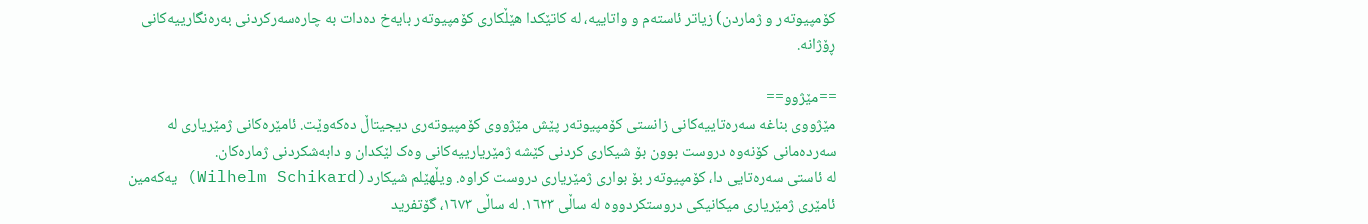کۆمپیوتەر و ژماردن) زیاتر ئاستەم و واتاییە، لە کاتێکدا هێڵکاری کۆمپیوتەر بایەخ دەدات بە چارەسەرکردنی بەرەنگارییەکانی ڕۆژانە.

==مێژوو==
مێژووی بناغە سەرەتاییەکانی زانستی کۆمپیوتەر پێش مێژووی کۆمپیوتەری دیجیتاڵ دەکەوێت. ئامێرەکانی ژمێریاری لە سەردەمانی کۆنەوە دروست بوون بۆ شیکاری کردنی کێشە ژمێریارییەکانی وەک لێکدان و دابەشکردنی ژمارەکان.
لە ئاستی سەرەتایی دا، کۆمپیوتەر بۆ بواری ژمێریاری دروست کراوە. ویڵهێلم شیکارد(Wilhelm Schikard) یەکەمین ئامێری ژمێریاری میکانیکی دروستکردووە لە ساڵی ١٦٢٣. لە ساڵی ١٦٧٣، گۆتفرید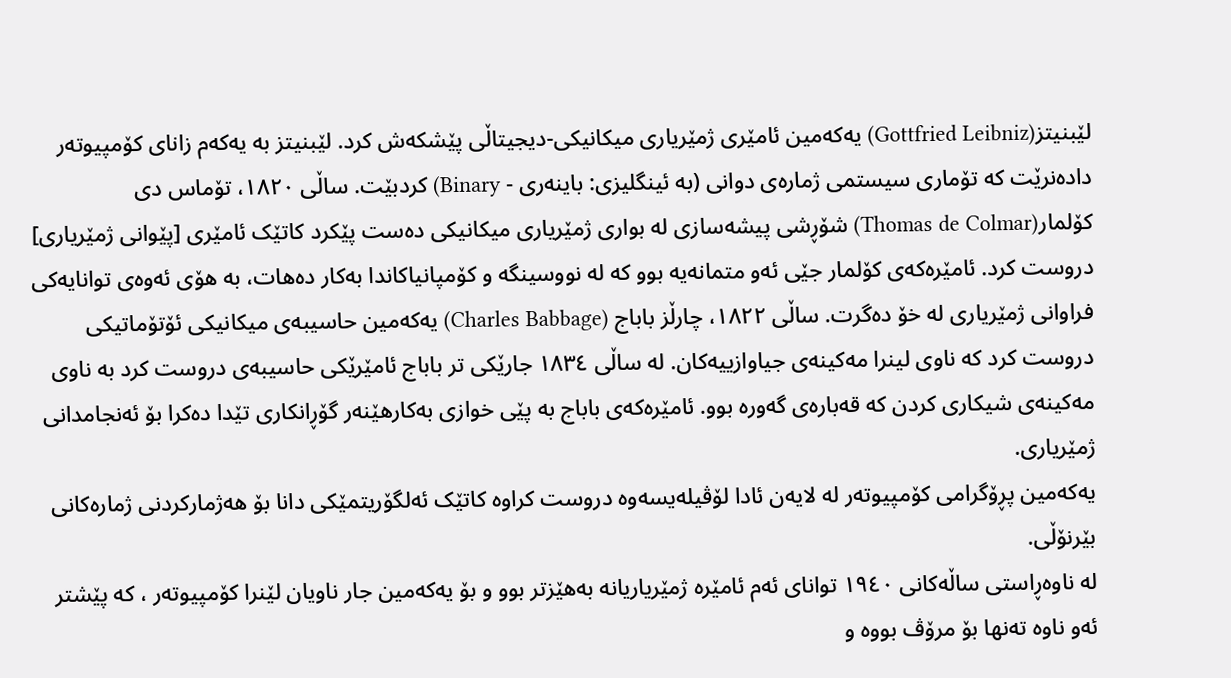لێبنیتز(Gottfried Leibniz) یەکەمین ئامێری ژمێریاری میکانیکی-دیجیتاڵی پێشکەش کرد. لێبنیتز بە یەکەم زانای کۆمپیوتەر دادەنرێت کە تۆماری سیستمی ژمارەی دوانی (بە ئینگلیزی: باینەری - Binary) کردبێت. ساڵی ١٨٢٠، تۆماس دی کۆلمار(Thomas de Colmar) شۆڕشی پیشەسازی لە بواری ژمێریاری میکانیکی دەست پێکرد کاتێک ئامێری [پێوانی ژمێریاری] دروست کرد. ئامێرەکەی کۆلمار جێی ئەو متمانەیە بوو کە لە نووسینگە و کۆمپانیاکاندا بەکار دەهات، بە هۆی ئەوەی توانایەکی فراوانی ژمێریاری لە خۆ دەگرت. ساڵی ١٨٢٢، چارڵز باباج (Charles Babbage) یەکەمین حاسیبەی میکانیکی ئۆتۆماتیکی دروست کرد کە ناوی لینرا مەکینەی جیاوازییەکان. لە ساڵی ١٨٣٤ جارێکی تر باباج ئامێرێکی حاسیبەی دروست کرد بە ناوی مەکینەی شیکاری کردن کە قەبارەی گەورە بوو. ئامێرەکەی باباج بە پێی خوازی بەکارهێنەر گۆڕانکاری تێدا دەکرا بۆ ئەنجامدانی ژمێریاری.
یەکەمین پڕۆگرامی کۆمپیوتەر لە لایەن ئادا لۆڤیلەیسەوە دروست کراوە کاتێک ئەلگۆریتمێکی دانا بۆ هەژمارکردنی ژمارەکانی بێرنۆڵی.
لە ناوەڕاستی ساڵەکانی ١٩٤٠ توانای ئەم ئامێرە ژمێریاریانە بەهێزتر بوو و بۆ یەکەمین جار ناویان لێنرا کۆمپیوتەر ، کە پێشتر ئەو ناوە تەنها بۆ مرۆڤ بووە و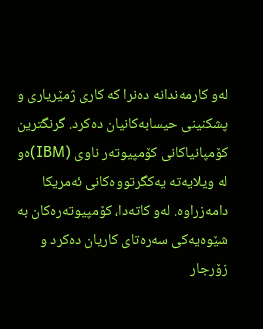لەو کارمەندانە دەنرا کە کاری ژمێریاری و پشکنینی حیسابەکانیان دەکرد. گرنگترین کۆمپانیاکانی کۆمپیوتەر ناوی (IBM)ەو لە ویلایەتە یەکگرتووەکانی ئەمریکا دامەزراوە. لەو کاتەدا، کۆمپیوتەرەکان بە شێوەیەکی سەرەتای کاریان دەکرد و زۆرجار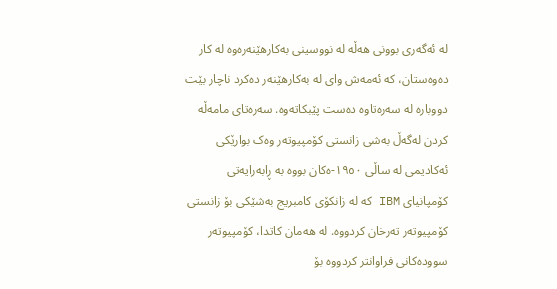لە ئەگەری بوونی هەڵە لە نووسینی بەکارهێنەرەوە لە کار دەوەستان، کە ئەمەش وای لە بەکارهێنەر دەکرد ناچار بێت دووبارە لە سەرەتاوە دەست پێبکاتەوە. سەرەتای مامەڵە کردن لەگەڵ بەشی زانستی کۆمپیوتەر وەک بوارێکی ئەکادیمی لە ساڵی ١٩٥٠-ەکان بووە بە ڕابەرایەتی کۆمپانیای IBM کە لە زانکۆی کامبریج بەشێکی بۆ زانستی کۆمپیوتەر تەرخان کردووە. لە هەمان کاتدا، کۆمپیوتەر سوودەکانی فراوانتر کردووە بۆ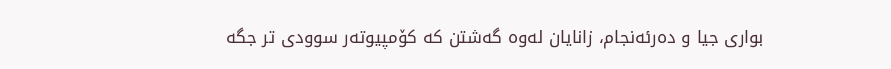بواری جیا و دەرئەنجام، زانایان لەوە گەشتن کە کۆمپیوتەر سوودی تر جگە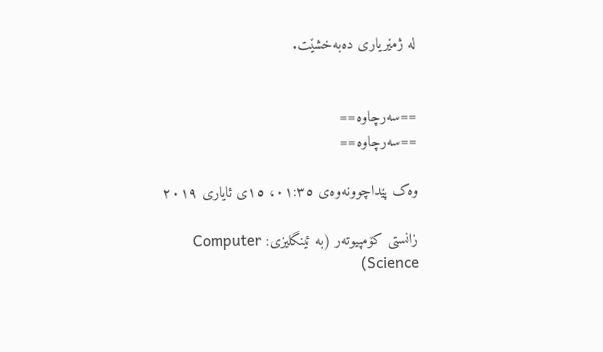لە ژمێریاری دەبەخشێت.


==سەرچاوە==
==سەرچاوە==

وەک پێداچوونەوەی ٠١:٣٥، ١٥ی ئایاری ٢٠١٩

زانستی کۆمپیوتەر (بە ئینگلیزی: Computer Science)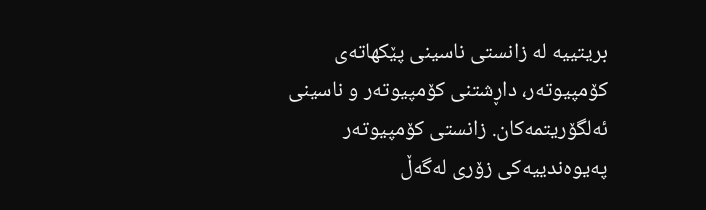بریتییە لە زانستی ناسینی پێکھاتەی کۆمپیوتەر، داڕشتنی کۆمپیوتەر و ناسینی ئەلگۆریتمەکان. زانستی کۆمپیوتەر پەیوەندییەکی زۆری لەگەڵ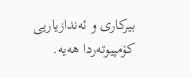بیرکاری و ئەندازیاریی کۆمپیوتەردا هەیە.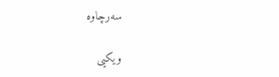سەرچاوە

ویکیی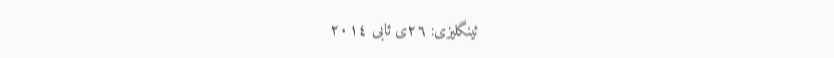ئینگلیزی: ٢٦ی ئابی ٢٠١٤